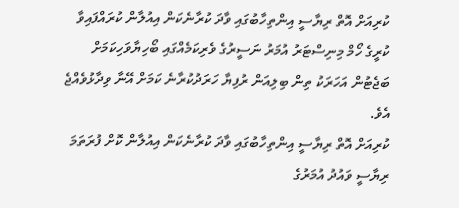ކުރިއަށް އޮތް ރިޔާސީ އިންތިހާބުގައި ވާދަ ކުރާނެކަން އިއުލާން ކުރައްފައިވާ ކުރީގެ ހޯމް މިނިސްޓަރު އުމަރު ނަސީރުގެ ވެރިކަމެއްގައި ބޯހިޔާވަހިކަމަށް ބަޖެޓުން އަހަރަކު ތިން ބިލިއަން ރުފިޔާ ހަރަދުކުރާނެ ކަމަށް އޭނާ ވިދާޅުވެއްޖެ އެވެ.
ކުރިއަށް އޮތް ރިޔާސީ އިންތިހާބުގައި ވާދަ ކުރާނެކަން އިއުލާން ކޮށް ފުރަތަމަ ރިޔާސީ ވައުދު އުމަރުގެ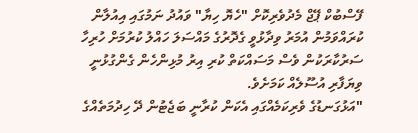ފޭސްބުކް ޕޭޖް މެދުވެރިކޮށް "ހެޔޮ ހިޔާ" ވައުދު ނަމުގައި އިއުލާން ކުރައްވަމުން އުމަރު ވިދާޅުވީ ގެދޮރުގެ މައްސަލަ ހައްލު ކުރުމަށް ހުރިހާ ސަރުކާރަކުން ވެސް މަސައްކަތް ކުރި އިރު މުޅިންހެން ގެންގުޅުނީ ވިޔަފާރި އުސޫލެއް ކަމަށެވެ.
"އަޅުގަނޑުގެ ވެރިކަމެއްގައި އެކަން ކުރާނީ ބަޖެޓުން ދޭ ހިދުމަތެއްގެ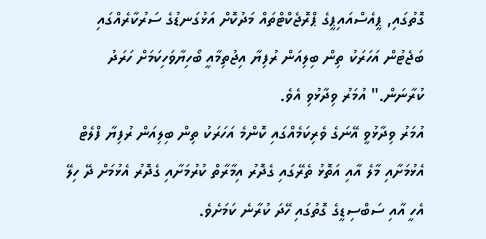ގޮތުގައި, ޕީއެސްއައިޕީގެ ޕްރޮޖެކްޓްތައް މަދުކޮށް އަޅުގަނޑުގެ ސަރުކާރެއްގައި ބަޖެޓުން އަހަރަކު ތިން ބިލިއަން ރުފިޔާ އިޖުތިމާއީ ބޯހިޔާވަހިކަމަށް ހަރަދު ކުރާނަން." އުމަރު ވިދާޅުވި އެވެ.
އުމަރު ވިދާޅުވީ އޭނަގެ ވެރިކަމެއްގައި ކޮންމެ އަހަރަކު ތިން ބިލިއަން ރުފިޔާ ފްލެޓް އެޅުމަށާއި މާލެ އާއި އަތޮޅު ތެރޭގައި ގެދޮރު އިމާރާތް ކުރުމަށާއި ގެދޮރު އެޅުމަށް ދޭ ހިލޭ އެހީ އާއި ސަބްސިޑީގެ ގޮތުގައި ހޭދަ ކުރާނެ ކަމަށެވެ.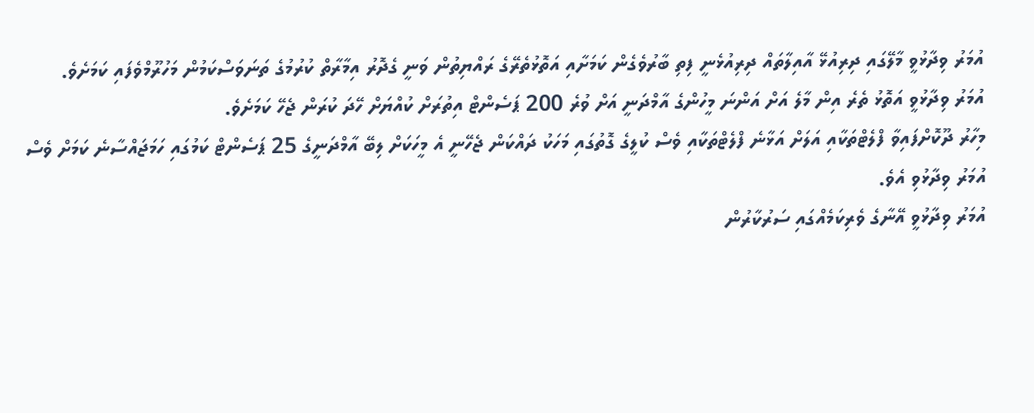އުމަރު ވިދާޅުވީ މާލޭގައި ދިރިއުޅޭ އާއިލާތައް ދިރިއުޅެނީ ފިތި ބާރުވެގެން ކަމަށާއި އަތޮޅުތެރޭގެ ރައްޔިތުން ވަނީ ގެދޮރު އިމާރާތް ކުރުމުގެ ތަނަވަސްކަމުން މަހުރޫމްވެފައި ކަމަށެވެ.
އުމަރު ވިދާޅުވީ އަތޮޅު ތެރެ އިން މާލެ އަށް އަންނަ މީހުންގެ އާމްދަނީ އަށް ވުރެ 200 ޕަސެންޓް އިތުރަށް ކުއްޔަށް ހޭދަ ކުރަން ޖެހޭ ކަމަށެވެ.
މިހާރު ދޫކޮށްފައިވާ ފްލެޓްތަކާއި އަލަށް އަޅާނެ ފްލެޓްތަކާއި ވެސް ކުލީގެ ގޮތުގައި މަހަކު ދައްކަން ޖެހޭނީ އެ މީހަކަށް ލިބޭ އާމްދަނީގެ 25 ޕަސެންޓް ކަމުގައި ހަމަޖައްސާނެ ކަމަށް ވެސް އުމަރު ވިދާޅުވި އެވެ.
އުމަރު ވިދާޅުވީ އޭނާގެ ވެރިކަމެއްގައި ސަރުކާރުން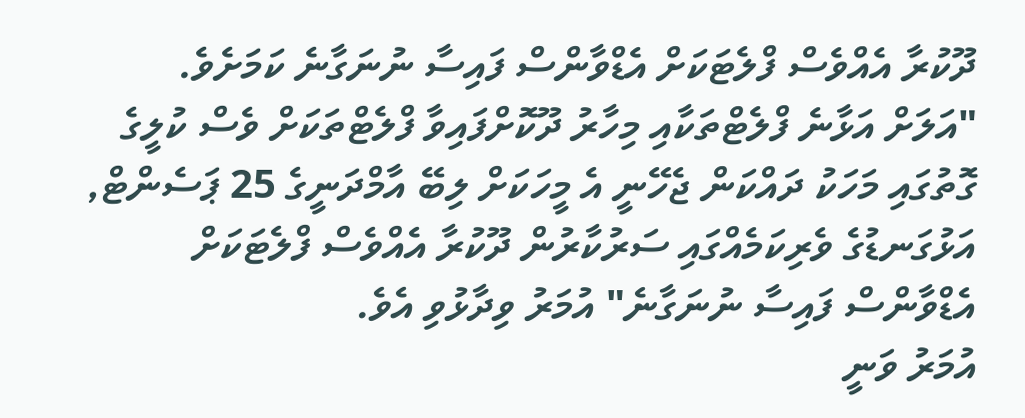ދޫކުރާ އެއްވެސް ފްލެޓަކަށް އެޑްވާންސް ފައިސާ ނުނަގާނެ ކަމަށެވެ.
"އަލަށް އަޅާނެ ފްލެޓްތަކާއި މިހާރު ދޫކޮށްފައިވާ ފްލެޓްތަކަށް ވެސް ކުލީގެ ގޮތުގައި މަހަކު ދައްކަން ޖެހޭނީ އެ މީހަކަށް ލިބޭ އާމްދަނީގެ 25 ޕަސެންޓް, އަޅުގަނޑުގެ ވެރިކަމެއްގައި ސަރުކާރުން ދޫކުރާ އެއްވެސް ފްލެޓަކަށް އެޑްވާންސް ފައިސާ ނުނަގާނެ" އުމަރު ވިދާޅުވި އެވެ.
އުމަރު ވަނީ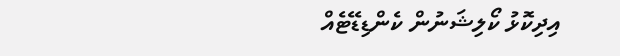އިދިކޮޅު ކޯލިޝަނުން ކެންޑިޑޭޓެއް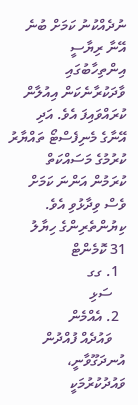ނުދެއްކުނު ކަމަށް ބުނެ އޭނާ ރިޔާސީ އިންތިހާބުގައި ވާދަކުރާނެކަން އިއުލާން ކުރައްވައިފަ އެވެ. އަދި އޭނާގެ މެނިފެސްޓޯ ތައްޔާރު ކުރުމުގެ މަސައްކަތް ކުރަމުން އަންނަ ކަމަށް ވެސް ވިދާޅުވި އެވެ.
ކިޔުންތެރިންގެ ހިޔާލު
31 ކޮމެންޓް
  1. ގގ
    ސަޅި
  2. އެއްމެން
    ވައުދެއް ފުއްދުން އުނދަގޫވާނީ، ވައުދުކުރުމަކީ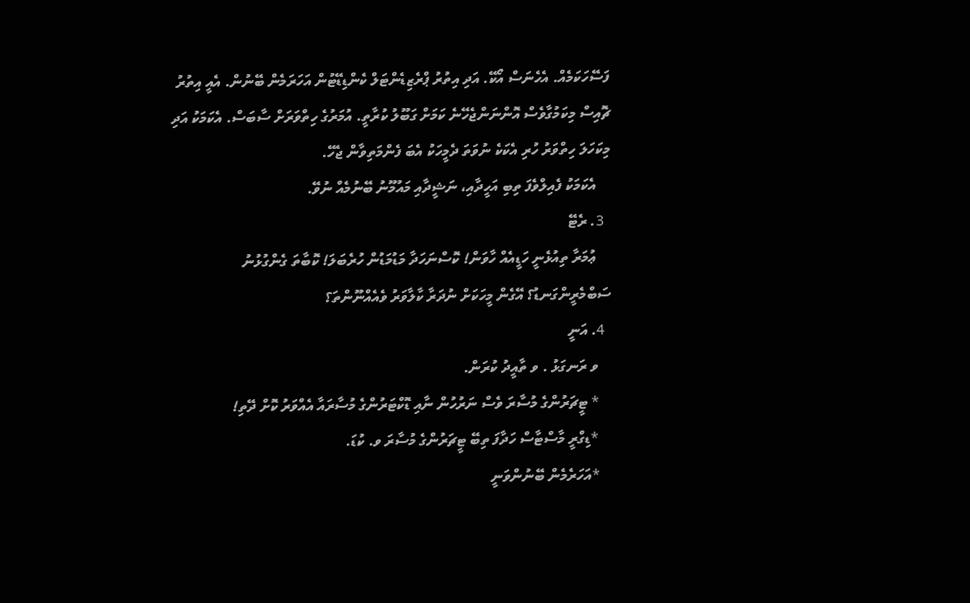ފަސޭހަކަމެއް. އެހެނަސް އޯކޭ. އަދި އިތުރު ޕްރެޒިޑެންޓަލް ކެންޑިޑޭޓުން އަހަރަމެން ބޭނުން. އެއީ އިތުރު ޗޮއިސް މިކަމުގާވެސް އޮންނަންޖެހޭނެ ކަމަށް ގަބޫލު ކުރާތީ. އުމަރުގެ ހިތްވަރަށް ސާބަސް. އެކަމަކު އަދި މިކަހަލަ ހިތްވަރު ހުރި އެކަކެ ނުވަތަ ދެމީހަކު އެބަ ފެންމަތިވާން ޖެހޭ.
    އެކަމަކު ފެއިލްވެފަ ތިބި އަހީދާއި، ނަޝީދާއި މައުމޫނު ބޭނުމެއް ނުވޭ.
  3. ރެޓޭ
    ޢުމަރާ ތިއުޅެނީ ހަޑީއެއް ހާވަން! ކޮސްނަހަދާ މަޑުމަޑުން ހުރެބަލަ! ކޮބާތަ ގެންގުޅުނު ސަބްމެރީންގަނޑު؟ އޭގެން މީހަކަށް ނުދަރާ ކާލާވަރު ވެއެއްނޫންތަ؟
  4. އަނީ
    ވ ރަނގަޅު . ވ ތާއީދު ކުރަން.
    * ޓީޗަރުންގެ މުސާރަ ވެސް ނަރުހުން ނާއި ޑޮކްޓަރުންގެ މުސާރައާ އެއްވަރު ކޮށް ދޭތި!
    *ޑިގްރީ މާސްޓާސް ހަދާފަ ތިބޭ ޓީޗަރުންގެ މުސާރަ ވ. ކުޑަ.
    *އަހަރެމެން ބޭނުންވަނީ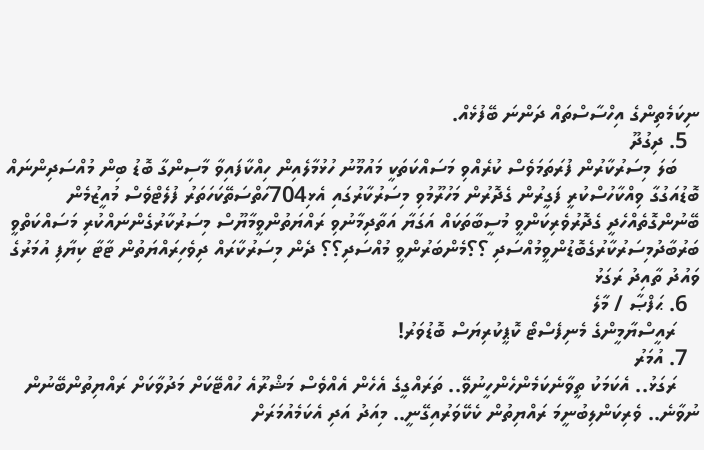ނިކަމެތިންގެ އިހްސާސްތައް ދަންނަ ބޭފުޅެއް.
  5. ދިގުދޫ
    ބަލަ މިސަރުކާރުން ފުރަތަމަވެސް ކުރެއްވި މަސައްކަތަކީ މައުމޫނު ހުޅުމާލެއިން ހިއްކާފައިވާ މާސިންގާ ބޮޑު ބިން މުއްސަދިންނައް ބޮޑުއަގުގާ ވިއްކާހުސްކުރީ ފަގީރުން ގެދޮރުން މަހުރޫމުވި މިސަރުކާރުގައި އެޅި704ހަތްސަތޭކަހަތަރު ފުލެޓްވެސް މުއީޒުމެން ބޭނުންގޮތެއްހެދީ ގެދޮރުވެރިކަންވީ މުސީބާތަކައް އަގަޔާ އަތާދިމާނުވި ރައްޔަތުންވީމާޔޫސް މިސަރުކާރުގެންނައްކުރި މަސައްކަތްވީ ބަރުބާދުމިސަރުކާރުގެބޮޑުންވީމުއްސަދި ؟؟މެންބަރުންވީ މުއްސަދި؟؟ ދެން މިސަރުކާރައް ދިވެހިރައްޔަތުން ޓާޓާ ކިޔާފި އުމަރުގެ ވައުދު ތާއިދު ރަގަޅު
  6. ޙަފްޞާ / މާލެ
    ރައީސްޔާމީންގެ މެނިފެސްޓޯ ކޮޕީކުރިޔަސް ބޮޑުވަރު!
  7. އުމަރު
    ރަގަޅު.. އެކަމަކު ތީވާނެކަމެންހެންހީނުވޭ.. ތަރައްގީގެ އެހެން އެއްވެސް މަޝްރޫއެ ހުއްޓޭކަށް މަދުވާކަށް ރައްޔިތުންބޭނުން ނުވާނެ.. ވެރިކަންލިބުނީމަ ރައްޔިތުން ކެކޭވަރުއިގޭނީ.. މިއަދު އަދި އެކަމެއުމަރަށް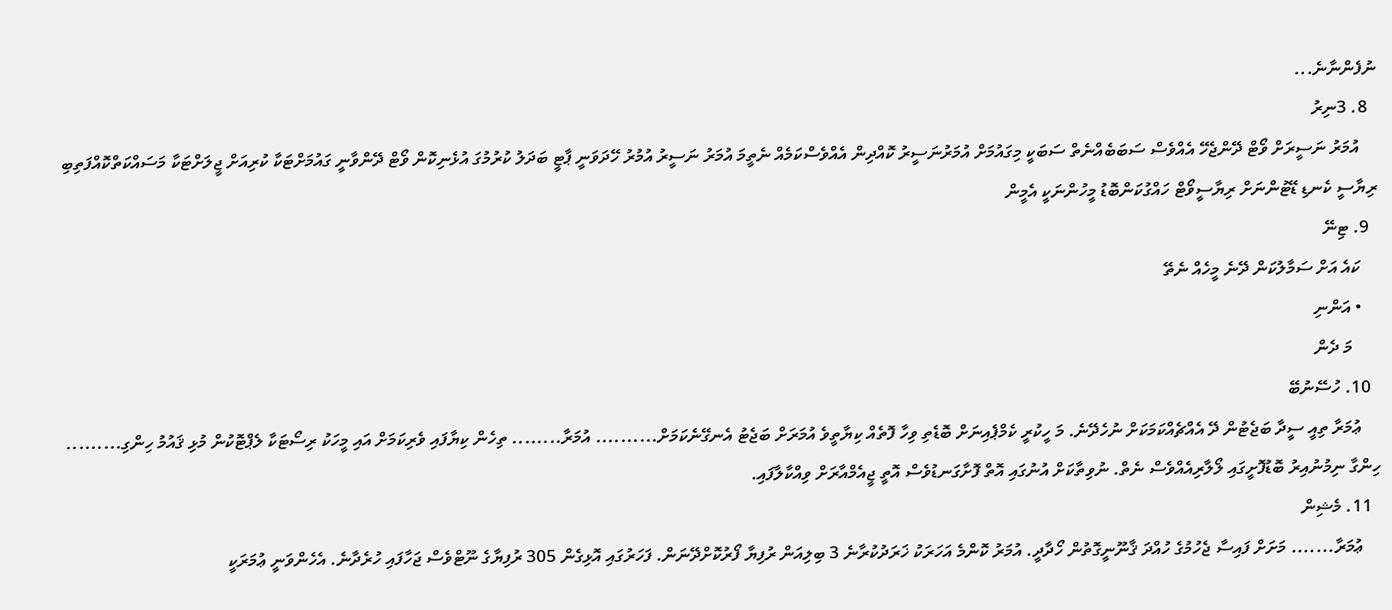ނުފެންނާނެ...
  8. 3ނިރު
    އުމަރު ނަސީރަށް ވޯޓް ދޭންޖެހޭ އެއްވެސް ސަބަބެއްނެތް ސަބަކީ މިގައުމަށް އުމަރުނަސީރު ކޮއްދިން އެއްވެސްކަމެއް ނެތީމަ އުމަރު ނަސީރު އުމުރު ހޭދަވަނީ ޕާޓީ ބަދަލު ކުރުމުގަ އުޅެނިކޮން ވޯޓް ދޭންވާނީ ގައުމަށްޓަކާ ކުރިއަށް ޖީލަށްޓަކާ މަސައްކަތްކޮއްފަތިބި ރިޔާސީ ކެނޑި ޑޭޓުންނަށް ރިޔާސީވޯޓް ހައްގުކަންބޮޑު މީހުންނަކީ އެމީން
  9. ޓިނޭ
    ކައެ އަށް ސަމާލުކަން ދޭނެ މީހެއް ނެތޭ
    • އަންނި
      މަ ދެން
  10. ހުސޭނުބޭ
    ޢުމަރާ ތިއީ ސީދާ ބަޖެޓުން ދޭ އެއްޗެއްކަމަކަށް ނުހެދޭނެ. މަ ހީކުރީ ކެމްޕެއިނަށް ބޮޑެތި ވިހާ ފޮތެއް ކިޔާތީވެ އުމަރަށް ބަޖެޓު އެނގޭނެކަމަށް.......... އުމަރާ........ ތިހެން ކިޔާފައި ވެރިކަމަށް އައި މީހަކު ރިސޯޓަކާ ލެޕްޓޮކުން މުޅި ޤައުމު ހިންގި......... ހިންގާ ނިމުނުއިރު ބޮޑުފޮށީގައި ލޯލާރިއެއްވެސް ނެތް. ނުވިތާކަށް އުނުގައި އޮތް ފޮށާގަނޑުވެސް އޮތީ ޖީއެމްއާރަށް ވިއްކާލާފައި.
  11. މެޝިން
    ޢުމަރާ....... މަށަށް ފައިސާ ޖެހުމުގެ ހުއްދަ ޤާނޫނީގޮތުން ހޯދާދީ. އުމަރު ކޮންމެ އަހަރަކު ޚަރަދުކުރާނެ 3 ބިލިއަން ރުފިޔާ ފޯރުކޮށްދޭނަން. ފަހަރުގައި އޮޅިގެން 305 ރުފިޔާގެ ނޫޓްވެސް ޖަހާފައި ހުރެދާނެ. އެހެންވަނީ ޢުމަރަކީ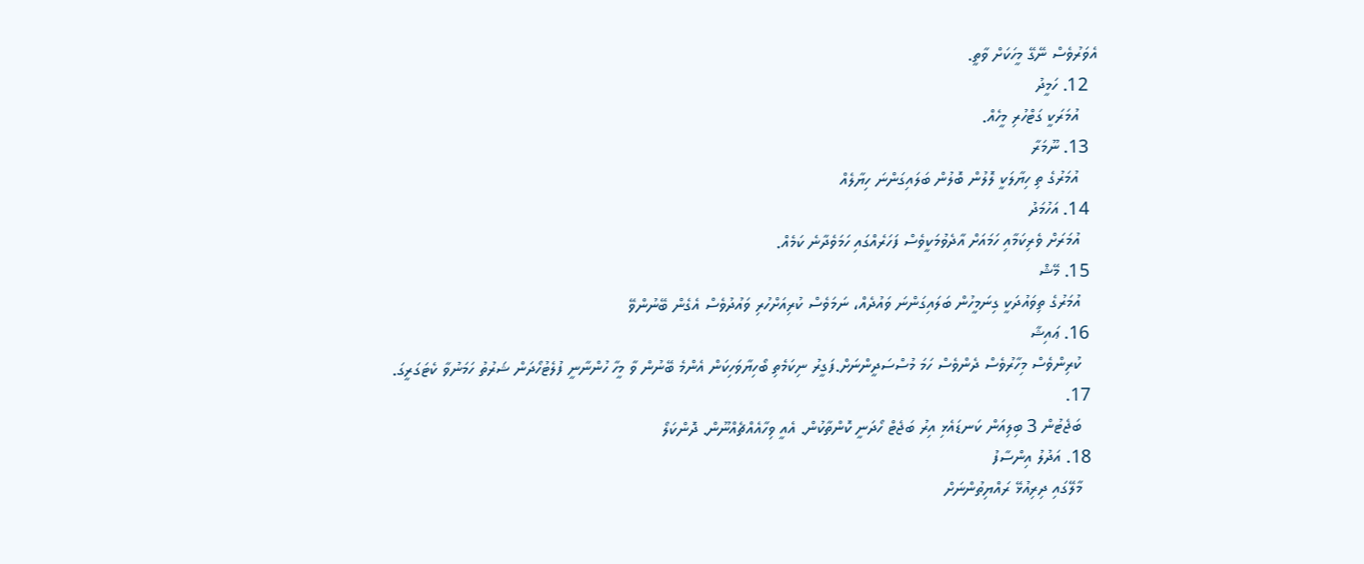އެވަރުވެސް ނޭގޭ މީހަކަށް ވާތީ.
  12. ހަމީދު
    އުމަރަކީ ގަޓްހުރި މީހެއް.
  13. ނޫމަރާ
    އުމަރުގެ ތި ހިޔާލަކީ ލޮލުން ބޮލުން ބަލައިގަންނަ ހިޔާލެއް
  14. އަހުމަދު
    އުމަރަށް ވެރިކަމާއި ހަމައަށް އާދެވުމަކީވެސް ފަހަރެއްގައި ހަމަވެދާނެ ކަމެއް.
  15. މޭޝް
    އުމަރުގެ ތިވައުދަކީ ގިނަމީހުން ބަލައިގަންނަ ވައުދެއް، ނަމަވެސް ކުރިއަށްހުރި ވައުދުވެސް އެގެން ބޭނުންވޭ
  16. ޢައިޝާ
    ކުރިންވެސް މިހާރުވެސް ދެންވެސް ހަމަ މުސްސަދީންނަށް.ފަގީރު ނިކަމެތި ބޯހިޔާވަހިކަން އެންމެ ބޭނުން ވާ މީހާ ހުންނާނީ ފުލެޓުހޯދަން ޝަރުތު ހަމަނުވާ ކެޓަގަރީގަ.
  17.
    ބަޖެޓުން 3 ބިލިއަން ކަނޑައެޅި އިރު ބަޖެޓް ހޯދަނީ ކޮންތާކުން. އެއީ ވިހާއެއްޗެއްނޫން. ދޮންކަލޯ
  18. އަދުލު އިންސާފު
    މާލޭގައި ދިރިއުޅޭ ރައްޔިތުންނަށް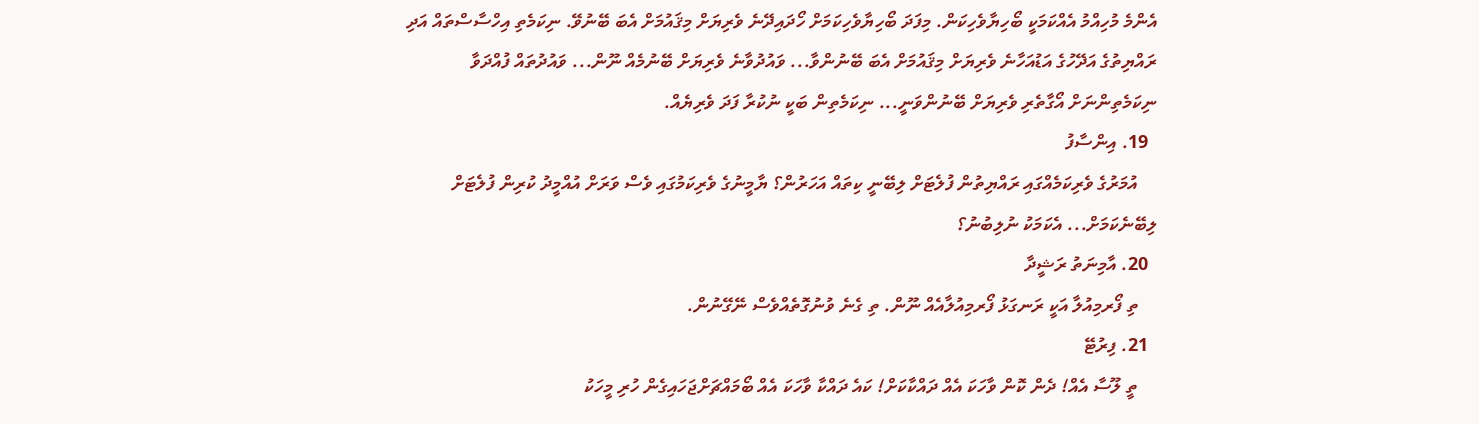އެންމެ މުހިއްމު އެއްކަމަކީ ބޯހިޔާވެހިކަން. މިފަދަ ބޯހިޔާވެހިކަމަށް ހޯދައިދޭނެ ވެރިޔަށް މިޤައުމަށް އެބަ ބޭނުވޭ. ނިކަމެތި އިހްސާސްތައް އަދި ރައްޔިތުގެ އަދޭހުގެ އަޑުއަހާނެ ވެރިޔަށް މިޤައުމަށް އެބަ ބޭނުންވާ... ވައުދުވާނެ ވެރިޔަށް ބޭނުމެއް ނޫން... ވައުދުތައް ފުއްދަވާ ނިކަމެތިންނަށް އޯގާތެރި ވެރިޔަށް ބޭނުންވަނީ... ނިކަމެތިން ބަކީ ނުކުރާ ފަދަ ވެރިޔެއް.
  19. އިންސާފު
    އުމަރުގެ ވެރިކަމެއްގައި ރައްޔިތުން ފުލެޓަށް ލިބޭނީ ކިތައް އަހަރުން؟ ޔާމީނުގެ ވެރިކަމުގައި ވެސް ވަރަށް އުއްމީދު ކުރިން ފުލެޓަށް ލިބޭނެކަމަށް... އެކަމަކު ނުލިބުނު؟
  20. އާމިނަތު ރަޝީދާ
    ތި ފޯރމިއުލާ އަކީ ރަނގަޅު ފޯރމިއުލާއެއް ނޫން. ތި ގެނެ ވުނުގޮތެއްވެސް ނޭގޭނުން.
  21. ފިރުޓޭ
    ތީ ލޫސާ އެއް! ދެން ކޮން ވާހަކަ އެއް ދައްކާކަށް! ކައެ ދައްކާ ވާހަކަ އެއް ބޯމައްޗަށްޖަހައިގެން ހުރި މީހަކު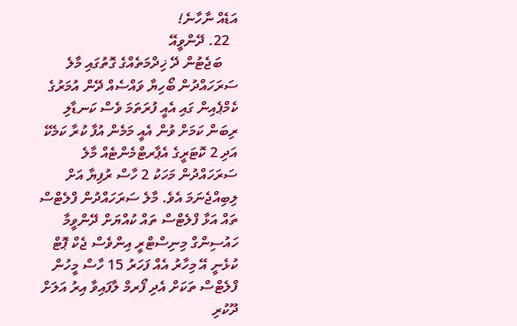އަޑެއް ނާހާނެ!
  22. ދޭންވީއޭ
    ބަޖެޓުން ދޭ ޚިދްމަތެއްގެ ގޮތުގައި މާލެ ސަރަހައްދުން ބޯހިޔާ ވައްސެއް ދޭން އުމަރުގެ ކެމްޕެއިން ގައި އެއީ ފުރަތަމަ ވެސް ކަނޑާލި ރިބަން ކަމަށް ވުން އެއީ މަމެން އުފާ ކުރާ ކަމެކޭ އަދި 2 ކޮޓަރީގެ އެޕާރޓްމެންޓެއް މާލެ ސަރަހައްދުން މަހަކު 2 ހާސް ރުފިޔާ އަށް ލިބިއްޖެނަމަ އެވެ. މާލެ ސަރަހައްދުން ފްލެޓްސް ތައް އަޅާ ފްލެޓްސް ތައް ކުއްޔަށް ދޭންވީމާ ހައުސިންގް މިނިސްޓްރީ އިންވެސް ޖެކް ޕޮޓް ކުޅެނީ އޭ މިހާރު އެއް ފަހަރު 15 ހާސް މީހުން ފްލެޓްސް ތަކަށް އެދި ފޯރމް ލާފައިވާ އިރު އަލަށް ދޫކުރި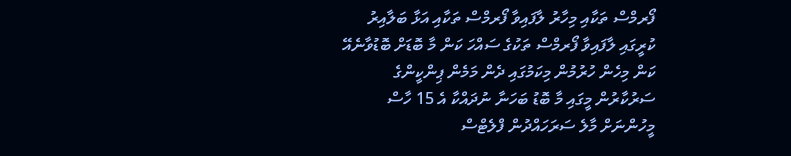ފޯރމްސް ތަކާއި މިހާރު ލާފައިވާ ފޯރމްސް ތަކާއި އަޅާ ބަލާއިރު ކުރީގައި ލާފައިވާ ފޯރމްސް ތަކުގެ ސައްހަ ކަން މާ ބޮޑަށް ބޮޑުވާނެއޭ ކަން މިހެން ހުރުމުން މިކަމުގައި ދެން މަމެން ޕިންކީންގެ ސަރުކާރުން މީގައި މާ ބޮޑު ބަހަނާ ނުދައްކާ އެ 15 ހާސް މީހުންނަށް މާލެ ސަރަހައްދުން ފްލެޓްސް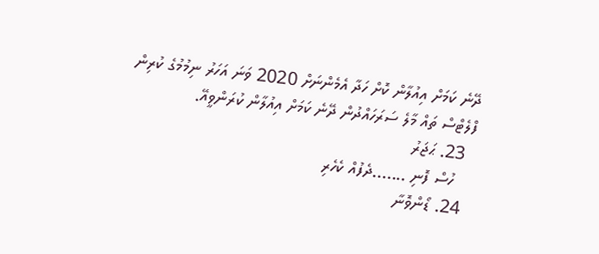ދޭނެ ކަމަށް އިއުލާން ކޮށް ހަދާ އެމެންނަށް 2020 ވަނަ އަހަރު ނިމުމުގެ ކުރިން ފްލެޓްސް ތައް މާލެ ސަރަހައްދުން ދޭނެ ކަމަށް އިއުލާން ކުރަންވީއޭ.
  23. ޙަޖަރު
    ހުސް ފޮނި .......ދެފުއް ކެހެރި
  24. ޑޯންވޮނާ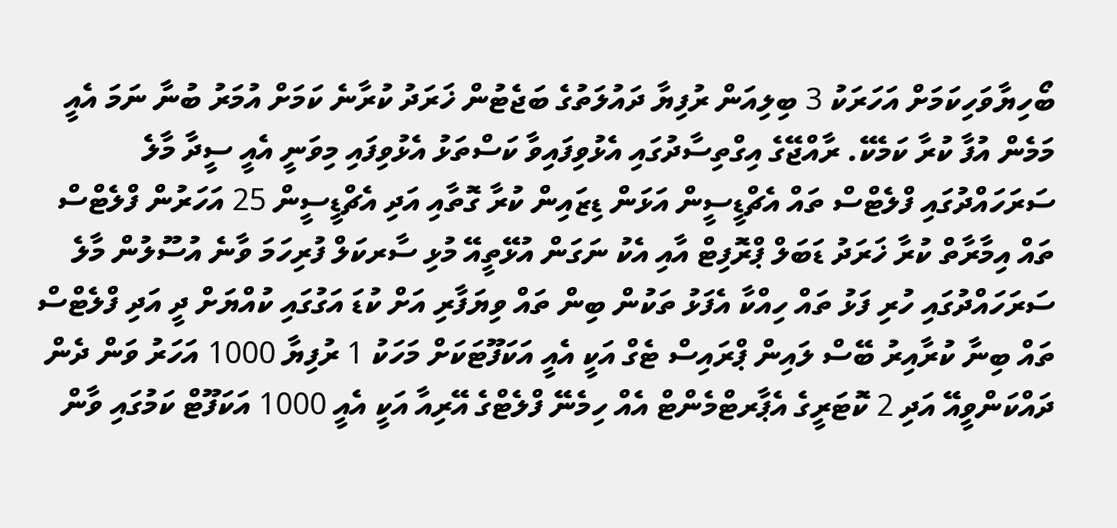ބޯހިޔާވަހިކަމަށް އަހަރަކު 3 ބިލިއަން ރުފިޔާ ދައުލަތުގެ ބަޖެޓުން ޚަރަދު ކުރާނެ ކަމަށް އުމަރު ބުނާ ނަމަ އެއީ މަމެން އުފާ ކުރާ ކަމެކޭ. ރާއްޖޭގެ އިގްތިސާދުގައި އެޅުވިފައިވާ ކަސްތަޅު އެޅުވިފައި މިވަނީ އެއީ ސީދާ މާލެ ސަރަހައްދުގައި ފްލެޓްސް ތައް އެޗްޑީސީން އަޅަން ޑިޒައިން ކުރާ ގޮތާއި އަދި އެޗްޑީސީން 25 އަހަރުން ފްލެޓްސް ތައް އިމާރާތް ކުރާ ޚަރަދު ޑަބަލް ޕްރޮފިޓް އާއި އެކު ނަގަން އުޅޭތީއޭ މުޅި ސާރކަލް ފުރިހަމަ ވާނެ އުސޫލުން މާލެ ސަރަހައްދުގައި ހުރި ފަޅު ތައް ހިއްކާ އެފަޅު ތަކުން ބިން ތައް ވިޔަފާރި އަށް ކުޑަ އަގުގައި ކުއްޔަށް ދީ އަދި ފްލެޓްސް ތައް ބިނާ ކުރާއިރު ބޭސް ލައިން ޕްރައިސް ޓެގް އަކީ އެއީ އަކަފޫޓަކަށް މަހަކު 1 ރުފިޔާ 1000 އަހަރު ވަން ދެން ދައްކަންވީއޭ އަދި 2 ކޮޓަރީގެ އެޕާރޓްމެންޓް އެއް ހިމެނޭ ފްލެޓްގެ އޭރިއާ އަކީ އެއީ 1000 އަކަފޫޓް ކަމުގައި ވާން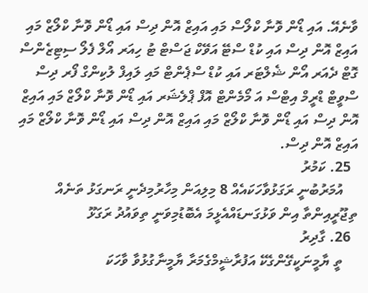ވާނެއޭ. އައި ޑޯން ވޮނާ ކްލޯސް މައި އައިޒް އޮން ދިސް އައި ޑޯން ވޮނާ ކްލޯޒް މައި އައިޒް އޮން ދިސް އައި ކުޑް ސްޓޭ އަވޭކް ޖަސްޓް ޓު ހިއަރ އޯލް ފެލޯ ސިޓިޒެންސް ގޮޓް ދެއަރ އޯން ޝެލްޓަރ އައި ކުޑް ސްޕެންޓް މައި ލައިފް ލުކިންގް ފޯރ ދިސް ސްވީޓް ޑްރީމް އިޓްސް އަ މޯމެންޓް އޮފް ޕްލެޝަރ އައި ޑޯން ވޮނާ ކްލޯޒް މައި އައިޒް އޮން ދިސް އައި ޑޯން ވޮނާ ކްލޯޒް މައި އައިޒް އޮން ދިސް އައި ޑޯން ވޮނާ ކްލޯޒް މައި އައިޒް އޮން ދިސް.
  25. ކަމުރު
    އުމަރުބުނީ ރަގަޅުވާހަކައެއް 8 މިލިއަން މިހާރުމިދެނީ ރަނގަޅު ތަނެއް ތިޖޫރީއިންތާ އިން ވަޅުގަނޑައްއެޅީމަ އެބޮޑުމިވަނީ ތިވައުދު ރަގަޅޫ
  26. ގާދިރު
    ތީ ޔާމީނަކީގޭންގެކޭ އަފުރާޝީމްގެމަރާ ޔާމީނާގުޅުވާ ވާހަކަ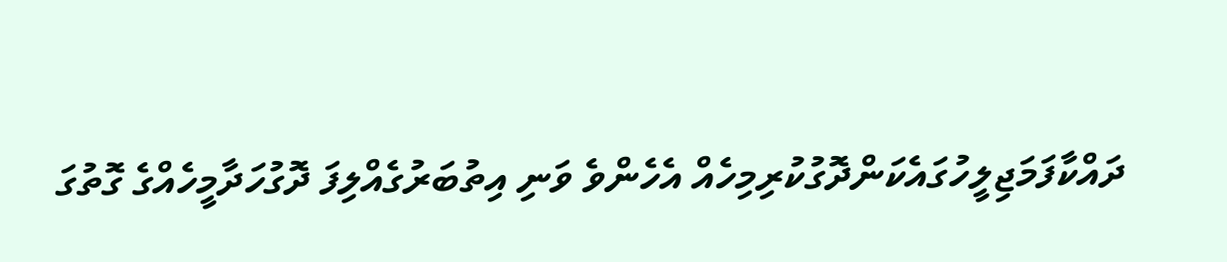ދައްކާފަމަޖިލީހުގައެކަންދޮގުކުރިމިހެއް އެހެންވެ ވަނި އިތުބަރުގެއްލިފަ ދޮގުހަދާމީހެއްގެ ގޮތުގަ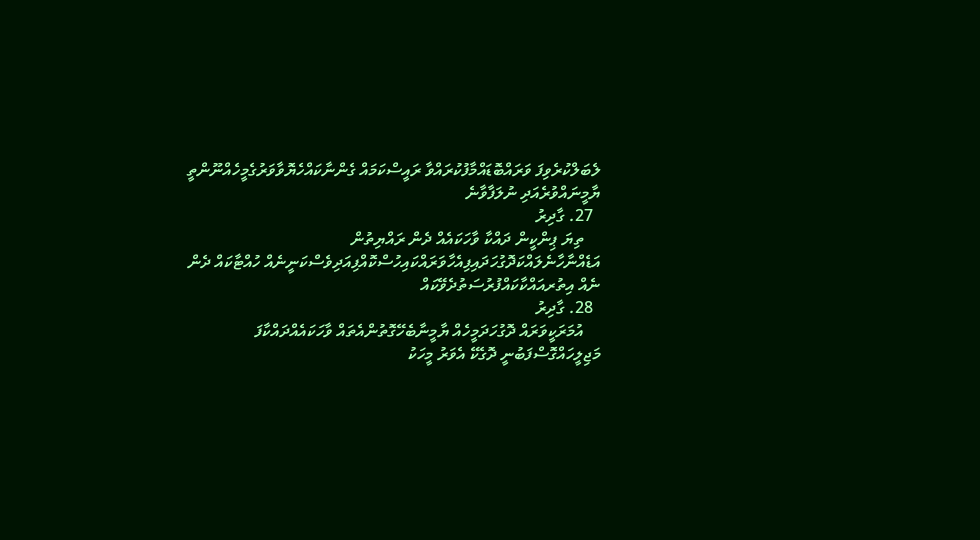ލެބަލްކުރެވިފަ ވަރައްބޮޑައްމާފުކުރައްވާ ރައީސްކަމައް ގެންނާކައްހެޔޮވާވަރުގެމީހެއްނޫންތީ ޔާމީނައްވުރެއަދި ނުލަފާވާނެ
  27. ގާދިރު
    ތިޔަ ޕިންކީން ދައްކާ ވާހަކައެއް ދެން ރައްޔިތުން އަޑެއްނާހާނެލައްކަދޮގުހަދައިފިއެހާވަރައްކައިހުސްކޮއްފިއަދިވެސްކަނީނެއް ހުއްޓާކައް ދެން ނެއް އިތުރއައްކާކައްފުރުސަތުދެވޭކައް
  28. ގާދިރު
    އުމަރަކީވަރައް ދޮގުހަދަމީހެއް ޔާމީނާބެހޭގޮތުންއެތައް ވާހަކައެއްދައްކާފަ މަޖިލީހައްގޮސްފަބުނީ ދޮގެކޭ އެވަރު މީހަކު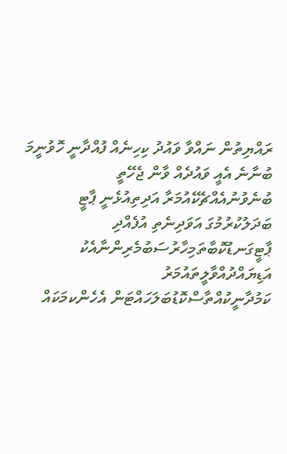ރައްޔިތުން ނައްވާ ވައުދު ކިހިނެއް ފުއްދާނީ ހޮވުނީމަ ބުނާނެ އެއީ ވައުދެއް ވާން ޖެހޭތީ ބުނެވުނުއެއްޗެކޭއުމަރާ އަދިތިއުޅެނީ ޕާޓީ ބަދަލުކުރުމުގަ އަވަދިނެތި އުފެއްދި ޕާޓީގަނޑުކޮބާތަމިހާރުސަބުމެރިންނާއެކު އަޑިޔައްދުއްވާލީތައުމަރު ކަމުދާނީކުއްތާސްކޮޑުބަލަހައްޓަން އެހެންކމަކައް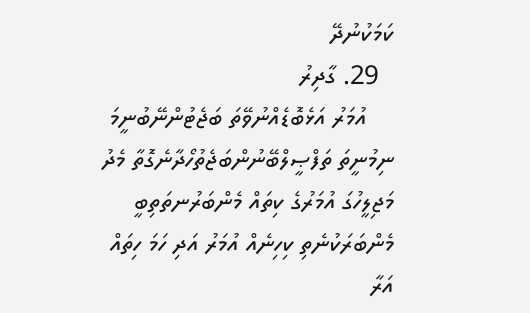ކަމަކުނުދޭ
  29. ގާދިރު
    އުމަރު އަޅެބޮޑެއްނުވޭތަ ބަޖެޓުންނޭބުނީމަ ނިމުނީތަ ތަފްޞީލްބޭނުންބަޖެތުހޯދާނެގޮތާ މެދު މަޖިލީހުގަ އުމަރުގެ ކިތައް މެންބަރުނތަތިބީ މެންބަރަކުނެތި ކިހިނެއް އުމަރު އަދި ހަމަ ހިތައް އަރާ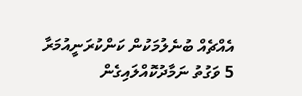އެއްޗެއް ބުނެލުމަކުން ކަންކުރަނީއުމަރާ 5 ވަގުތު ނަމާދުކޮއްލައިގެން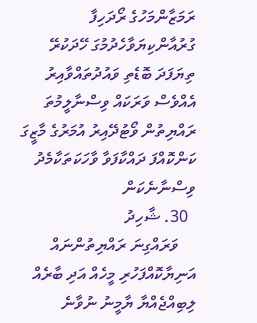ރަމަޒާންމަހުގެ ރޯދަހިފާ ގުރުއާންކިޔަވާހެދުމުގަ ހޭދަކުރޭ ތިޔަފަދަ ބޮޑެތި ވައުދުތައްވާއިރު އެއްވެސް ވަރަކައް ވިސްނާލީމުތަ ރައްޔިތުން ވޯޓުދޭއިރު އުމަރުގެ މާޒީގަ ކަންކޮއްފަ ދައްކާފަވާ ވާހަކަތަކާމެދު ވިސްނާނެކަން
  30. ޝާހިދު
    ވަރައްގިނަ ރައްޔިތުންނައް އަނިޔާކޮއްފަހުރި މީހެއް އަދި ބާރެއް ލިބިއްޖެއްޔާ ޔާމީނު ނުވާނެ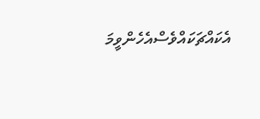އެކައްޗަކައްވެސްއެހެންވީމަ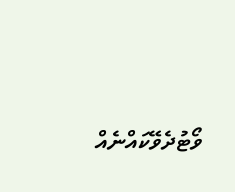ވޯޓުދެވޭކައްނެއް